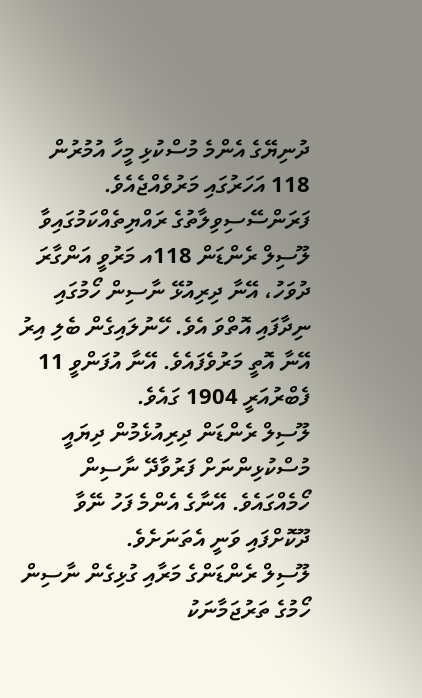ދުނިޔޭގެ އެންމެ މުސްކުޅި މީހާ އުމުރުން 118 އަހަރުގައި މަރުވެއްޖެއެވެ.
ފަރަންސޭސިވިލާތުގެ ރައްޔިތެއްކަމުގައިވާ ލޫސިލް ރެންޑަން 118އ މަރުވީ އަންގާރަ ދުވަހު، އޭނާ ދިރިއުޅޭ ނާސިން ހޯމުގައި ނިދާފައި އޮތްވަ އެވެ. ހޭނުލައިގެން ބެލި އިރު އޭނާ އޮތީ މަރުވެފައެވެ. އޭނާ އުފަންވީ 11 ފެބްރުއަރީ 1904 ގައެވެ.
ލޫސިލް ރެންޑަން ދިރިއުޅެމުން ދިޔައީ މުސްކުޅިންނަށް ފަރުވާދޭ ނާސިން ހޯމެއްގައެވެ. އޭނާގެ އެންމެ ފަހު ނޭވާ ދޫކޮށްފައި ވަނީ އެތަނަށެވެ.
ލޫސިލް ރެންޑަންގެ މަރާއި ގުޅިގެން ނާސިން ހޯމުގެ ތަރުޖަމާނަކު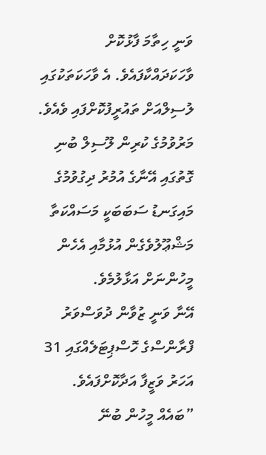ވަނީ ހިތާމަ ފާޅުކޮށް ވާހަކަދައްކާފައެވެ. އެ ވާހަކަތަކުގައި ލުސިލްއަށް ތައުރީފުކޮށްފައި ވެއެވެ.
މަރުވުމުގެ ކުރިން ލޫސިލް ބުނި ގޮތުގައި އޭނާގެ އުމުރު ދިގުވުމުގެ މައިގަނޑު ސަބަބަކީ މަސައްކަތާ މަޝްޢޫލުވެގެން އުޅުމާއި އެހެން މީހުންނަށް އަޅާލުމެވެ.
އޭނާ ވަނީ ޒުވާން ދުވަސްވަރު ފްރާންސްގެ ހޮސްޕިޓަލެއްގައި 31 އަހަރު ވަޒީފާ އަދާކޮށްފައެވެ.
”ބައެއް މީހުން ބުނޭ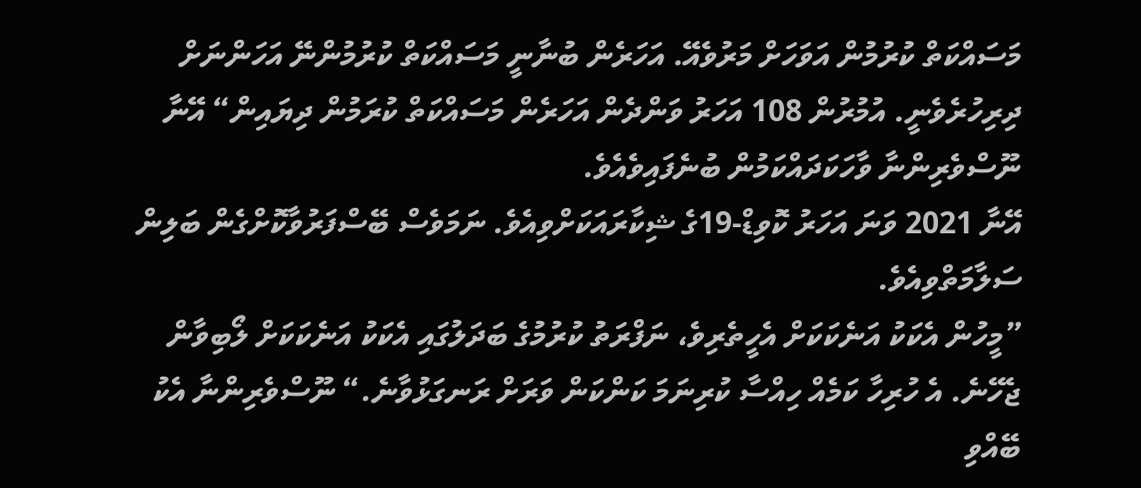މަސައްކަތް ކުރުމުން އަވަހަށް މަރުވެއޭ. އަހަރެން ބުނާނީ މަސައްކަތް ކުރުމުންނޭ އަހަންނަށް ދިރިހުރެވެނީ. އުމުރުން 108 އަހަރު ވަންދެން އަހަރެން މަސައްކަތް ކުރަމުން ދިޔައިން“ އޭނާ ނޫސްވެރިންނާ ވާހަކަދައްކަމުން ބުނެފައިވެއެވެ.
އޭނާ 2021 ވަނަ އަހަރު ކޮވިޑް-19ގެ ޝިކާރައަކަށްވިއެވެ. ނަމަވެސް ބޭސްފަރުވާކޮށްގެން ބަލިން ސަލާމަތްވިއެވެ.
”މީހުން އެކަކު އަނެކަކަށް އެހީތެރިވެ، ނަފްރަތު ކުރުމުގެ ބަދަލުގައި އެކަކު އަނެކަކަށް ލޯބިވާން ޖެހޭނެ. އެ ހުރިހާ ކަމެއް ހިއްސާ ކުރިނަމަ ކަންކަން ވަރަށް ރަނގަޅުވާނެ.“ ނޫސްވެރިންނާ އެކު ބޭއްވި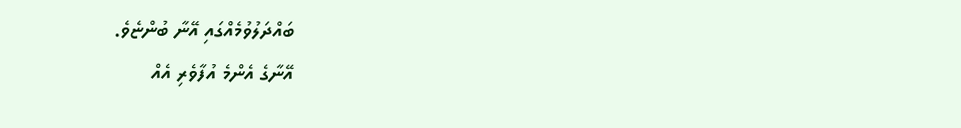ބައްދަލުވުމެއްގައި އޭނާ ބުންޏެވެ.
އޭނާގެ އެންމެ އުފާވެރި އެއް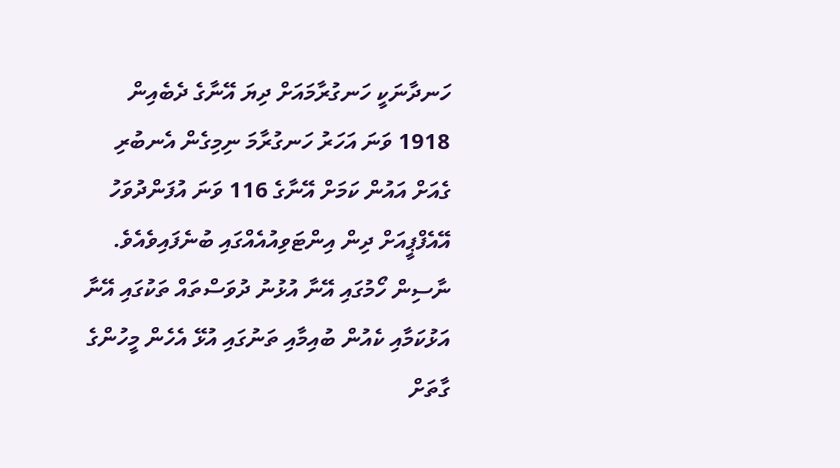ހަނދާނަކީ ހަނގުރާމައަށް ދިޔަ އޭނާގެ ދެބެއިން 1918 ވަނަ އަހަރު ހަނގުރާމަ ނިމިގެން އެނބުރި ގެއަށް އައުން ކަމަށް އޭނާގެ 116 ވަނަ އުފަންދުވަހު އޭއެފްޕީއަށް ދިން އިންޓަވިއުއެއްގައި ބުނެފައިވެއެވެ.
ނާސިން ހޯމުގައި އޭނާ އުޅުނު ދުވަސްތައް ތަކުގައި އޭނާ އަޅުކަމާއި ކެއުން ބުއިމާއި ތަނުގައި އުޅޭ އެހެން މީހުންގެ ގާތަށް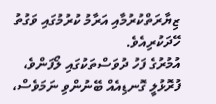ޒިޔާރަތްކުރުމާއި އަރާމު ކުރުމުގައި ވަގުތު ހޭދަކުރިއެވެ.
އުމުރުގެ ފަހު ދުވަސްތަކުގައި ލޯފަންވެ، ފުރޮޅުލީ ގޮނޑިއެއް ބޭނުންވި ނަމަވެސް،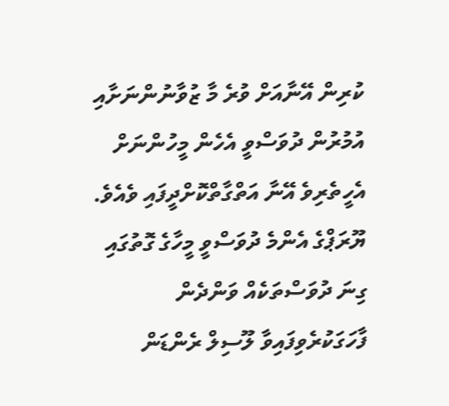ކުރިން އޭނާއަށް ވުރެ މާ ޒުވާނުންނަށާއި އުމުރުން ދުވަސްވީ އެހެން މީހުންނަށް އެހީތެރިވެ އޭނާ އަތްގާތްކޮށްދީފައި ވެއެވެ.
ޔޫރަޕްގެ އެންމެ ދުވަސްވީ މީހާގެ ގޮތުގައި ގިނަ ދުވަސްތަކެއް ވަންދެން ފާހަގަކުރެވިފައިވާ ލޫސިލް ރެންޑަން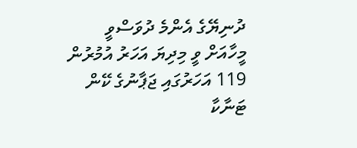ދުނިޔޭގެ އެންމެ ދުވަސްވީ މީހާއަށް ވީ މިދިޔަ އަހަރު އުމުރުން 119 އަހަރުގައި ޖަޕާނުގެ ކޭން ޓަނާކާ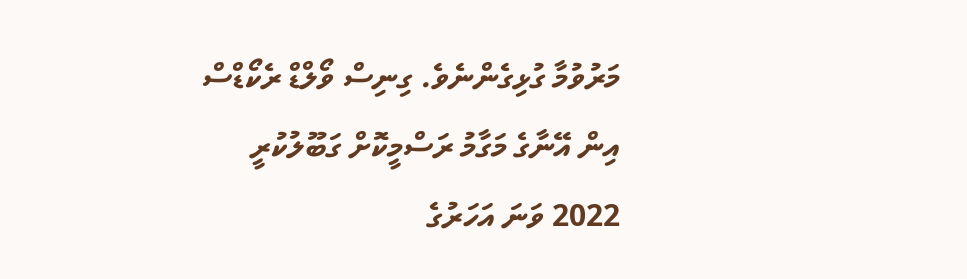މަރުވުމާ ގުޅިގެންނެވެ. ގިނިސް ވޯލްޑް ރެކޯޑްސް އިން އޭނާގެ މަގާމު ރަސްމީކޮށް ގަބޫލުކުރީ 2022 ވަނަ އަހަރުގެ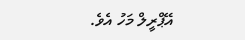އޭޕްރީލް މަހު އެވެ.